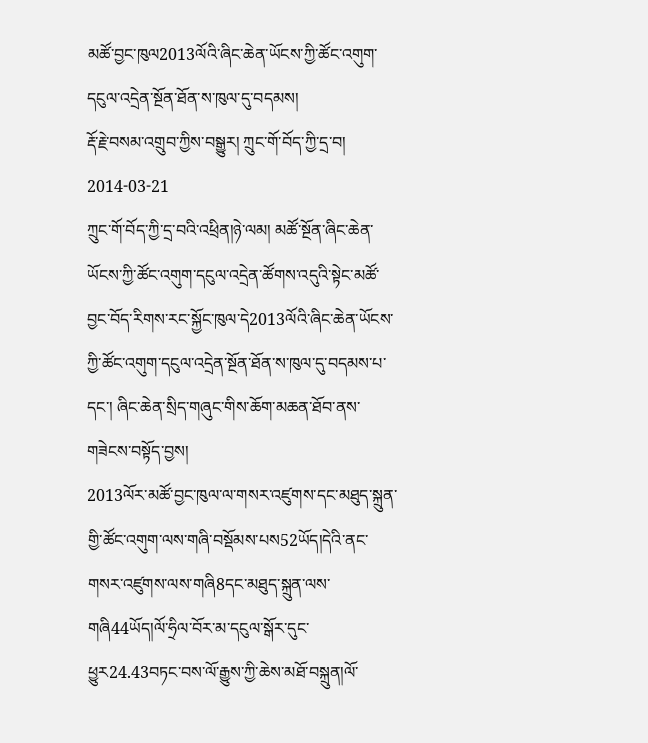མཚོ་བྱང་ཁུལ2013ལོའི་ཞིང་ཆེན་ཡོངས་ཀྱི་ཚོང་འགུག་དངུལ་འདྲེན་སྔོན་ཐོན་ས་ཁུལ་དུ་བདམས།
རྡོ་རྗེ་བསམ་འགྲུབ་ཀྱིས་བསྒྱུར། ཀྲུང་གོ་བོད་ཀྱི་དྲ་བ། 2014-03-21
ཀྲུང་གོ་བོད་ཀྱི་དྲ་བའི་འཕྲིན།ཉེ་ལམ། མཚོ་སྔོན་ཞིང་ཆེན་ཡོངས་ཀྱི་ཚོང་འགུག་དངུལ་འདྲེན་ཚོགས་འདུའི་སྟེང་མཚོ་བྱང་བོད་རིགས་རང་སྐྱོང་ཁུལ་དེ2013ལོའི་ཞིང་ཆེན་ཡོངས་ཀྱི་ཚོང་འགུག་དངུལ་འདྲེན་སྔོན་ཐོན་ས་ཁུལ་དུ་བདམས་པ་དང་། ཞིང་ཆེན་སྲིད་གཞུང་གིས་ཆོག་མཆན་ཐོབ་ནས་གཟེངས་བསྟོད་བྱས།
2013ལོར་མཚོ་བྱང་ཁུལ་ལ་གསར་འཛུགས་དང་མཐུད་སྐྲུན་གྱི་ཚོང་འགུག་ལས་གཞི་བསྡོམས་པས52ཡོད།དེའི་ནང་གསར་འཛུགས་ལས་གཞི8དང་མཐུད་སྐྲུན་ལས་གཞི44ཡོད།ལོ་ཧྲིལ་བོར་མ་དངུལ་སྒོར་དུང་ཕྱུར24.43བཏང་བས་ལོ་རྒྱུས་ཀྱི་ཆེས་མཐོ་བསྐྲུན།ལོ་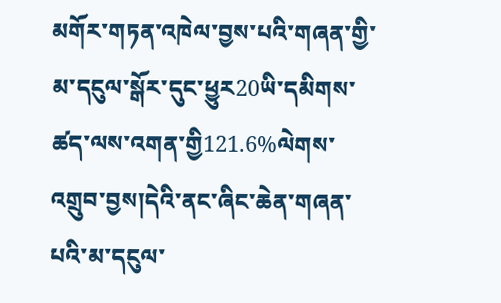མགོར་གཏན་འཁེལ་བྱས་པའི་གཞན་གྱི་མ་དངུལ་སྒོར་དུང་ཕྱུར20ཡི་དམིགས་ཚད་ལས་འགན་གྱི121.6%ལེགས་འགྲུབ་བྱས།དེའི་ནང་ཞིང་ཆེན་གཞན་པའི་མ་དངུལ་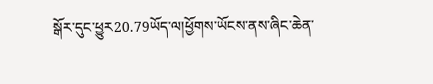སྒོར་དུང་ཕྱུར20.79ཡོད་ལ།ཕྱོགས་ཡོངས་ནས་ཞིང་ཆེན་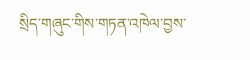སྲིད་གཞུང་གིས་གཏན་འཁེལ་བྱས་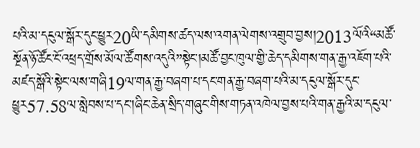པའི་མ་དངུལ་སྒོར་དུང་ཕྱུར20ཡི་དམིགས་ཚད་ལས་འགན་ལེགས་འགྲུབ་བྱས།2013ལོའི“མཚོ་སྔོན་ཉོ་ཚོང་ངོ་འཕྲད་གྲོས་མོལ་ཚོགས་འདུའི”སྟེང་།མཚོ་བྱང་ཁུལ་གྱི་ཆེད་དམིགས་གན་རྒྱ་འཇོག་པའི་མཛད་སྒོའི་སྟེང་ལས་གཞི19ལ་གན་རྒྱ་བཞག་པ་དང་གན་རྒྱ་བཞག་པའི་མ་དངུལ་སྒོར་དུང་ཕྱུར57.58ལ་སླེབས་པ་དང་།ཞིང་ཆེན་སྲིད་གཞུང་གིས་གཏན་འཁེལ་བྱས་པའི་གན་རྒྱའི་མ་དངུལ་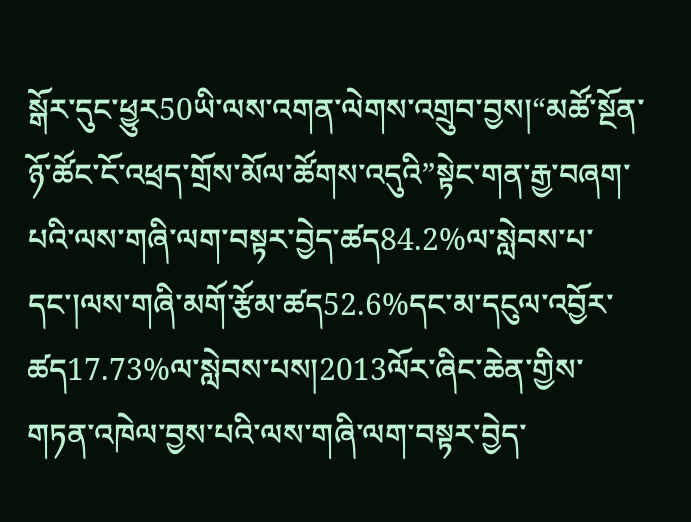སྒོར་དུང་ཕྱུར50ཡི་ལས་འགན་ལེགས་འགྲུབ་བྱས།“མཚོ་སྔོན་ཉོ་ཚོང་ངོ་འཕྲད་གྲོས་མོལ་ཚོགས་འདུའི”སྟེང་གན་རྒྱ་བཞག་པའི་ལས་གཞི་ལག་བསྟར་བྱེད་ཚད84.2%ལ་སླེབས་པ་དང་།ལས་གཞི་མགོ་རྩོམ་ཚད52.6%དང་མ་དངུལ་འབྱོར་ཚད17.73%ལ་སླེབས་པས།2013ལོར་ཞིང་ཆེན་གྱིས་གཏན་འཁེལ་བྱས་པའི་ལས་གཞི་ལག་བསྟར་བྱེད་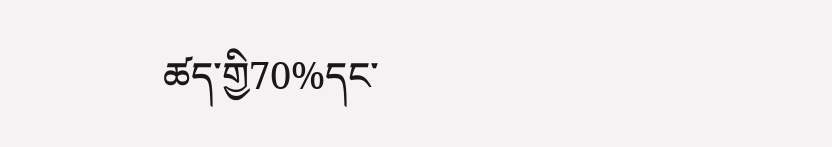ཚད་གྱི70%དང་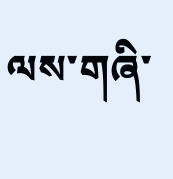ལས་གཞི་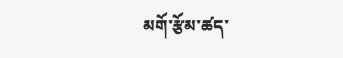མགོ་རྩོམ་ཚད་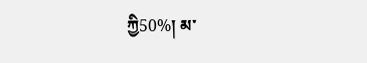ཀྱི50%། མ་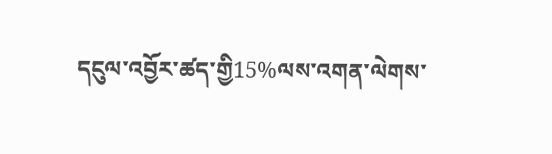དངུལ་འབྱོར་ཚད་གྱི15%ལས་འགན་ལེགས་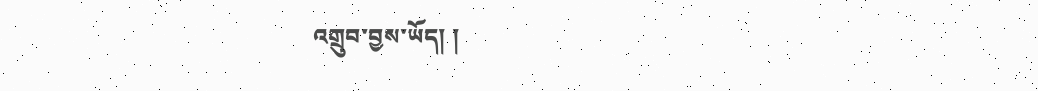འགྲུབ་བྱས་ཡོད། །